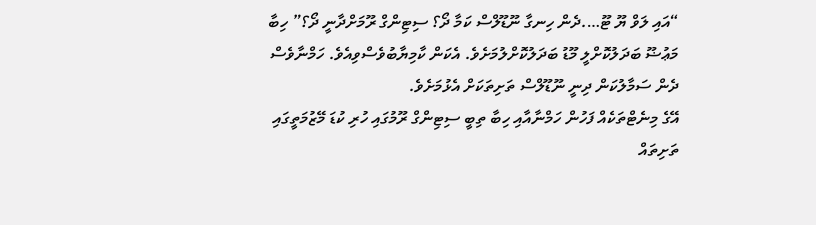“އައި ލަވް ޔޫ ޓޫ….ދެން ހިނގާ ނޫޑޫލްސް ކަމާ ދޯ؟ ސިޓިންގް ރޫމަށްދާނީ ދޯ؟” ހިބާ މަޢުޟޫ ބަދަލުކޮށްލީ މޫޑު ބަދަލުކޮށްލުމަށެވެ. އެކަން ކާމިޔާބުވެސްވިއެވެ. ހަމްނާވެސް ދެން ސަމާލުކަން ދިނީ ނޫޑޫލްސް ތަށިތަކަށް އެޅުމަށެވެ.
އޭގެ މިނެޓްތަކެއް ފަހުން ހަމްނާއާއި ހިބާ ތިބީ ސިޓިންގް ރޫމުގައި ހުރި ކުޑަ މޭޒުމަތީގައި ތަށިތައް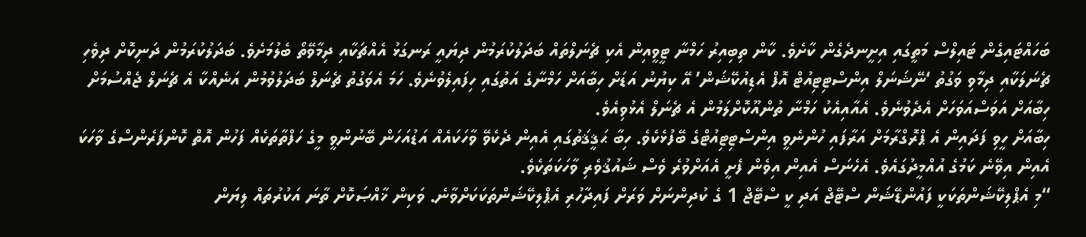ބަހައްޓައިގެން ޓައިލްސް މަތީގައި އިށީނދެގެން ކާށެވެ. ކާން ތިބިއިރު ހަމްނާ ޓީވީއިން އެކި ޗެނަލްތައް ބަދަލުކުރަމުން ދިޔައީ ރަނގަޅު އެއްޗަކާއި ދިމާވޭތޯ ބެލުމަށެވެ. ބަދަލުކުރަމުން ދަނިކޮށް ދިވެހި ޗެނަލަކާއި ދިމާވި ވަގުތު ‘ނޭޝަނަލް އިންސްޓިޓިއުޓް އޮފް އެޑިއުކޭޝަން’ އޭ ކިޔުނު އަޑަށް ހިބާއަށް ހަމްނާގެ އަތުގައި ހިފައިލެވުނެވެ. ހަމަ އެވަގުތު ޗެނަލް ބަދަލުވުމުން އަނެއްކާ އެ ޗެނަލް ޖެއްސުމަށް ހިބާއަށް އަވަސްއަވަހަށް އެދެވުނެވެ. އެއާއިއެކު ހަމްނާ ތުންއޫކޮށްލަމުން އެ ޗެނަލް އެޅުވިއެވެ.
ހިބާއަށް ހީވި ފަދައިން އެ ޕްރޮގްރާމަށް އަރާފައި ހުންނެވީ އިންސްޓިޓިއުޓްގެ ބޭފުޅެކެވެ. ހިބާ ޙަޤީޤަތުގައި އެއިން ދެކެވޭ ވާހަކައެއް އަޑުއަހަން ބޭނުންވީ މީގެ ހަފްތާތަކެއް ފަހުން އޮތް ކޮންފަރެންސްގެ ވާހަކަ އެއިން އިވޭނެ ކަމުގެ އުއްމީދުގައެވެ. އެހެނަސް އެއިން އިވެން ފެށީ އެއަށްވުރެ ވެސް ޝައުޤުވެރި ވާހަކަތަކެވެ.
“މި އެޕްލިކޭޝަންތަކަކީ ފައުންޑޭޝަން ސްޓޭޖް އަދި ކީ ސްޓޭޖް 1 ގެ ކުދިންނަށް ވަރަށް ފައިދާހުރި އެޕްލިކޭޝަންތަކަކަށްވާނެ. ވަކިން ޚާއްޞަކޮށް ތާނަ އަކުރުތައް ލިޔަން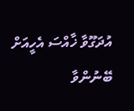އުދަގޫވާ ޚާއްސަ އެހީއަށް ބޭނުންވާ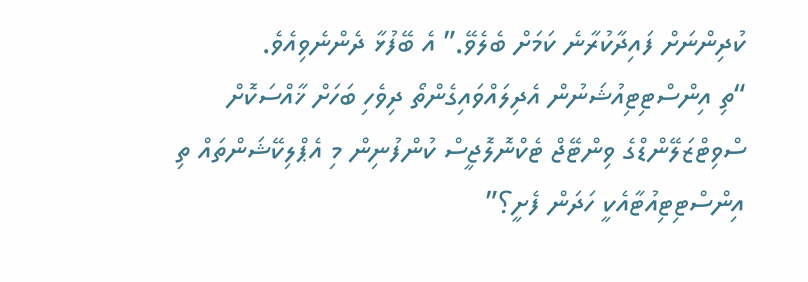ކުދިންނަށް ފައިދާކުރާނެ ކަމަށް ބެލެވޭ.” އެ ބޭފުޅާ ދެންނެވިއެވެ.
“ތި އިންސްޓިޓިއުޝަނުން އެދިލައްވައިގެންތޯ ދިވެހި ބަހަށް ޚާއްސަކޮށް ސްވިޓްޒަލޭންޑްގެ ވިންޓޭޖް ޓެކްނޮލޮޖީސް ކުންފުނިން މި އެޕްލިކޭޝަންތައް ތި އިންސްޓިޓިއުޓާއެކީ ހަދަން ފެށީ؟”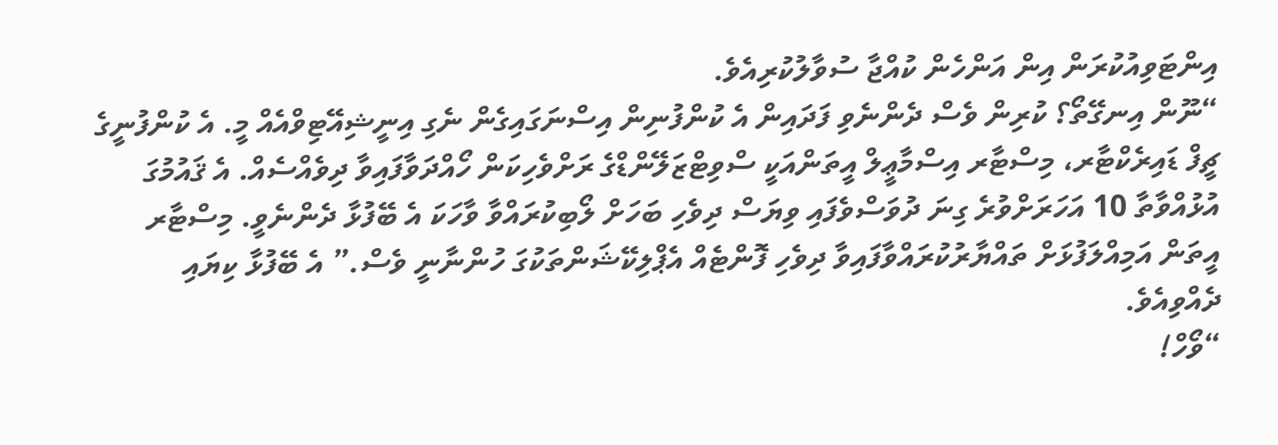އިންޓަވިއުކުރަން އިން އަންހެން ކުއްޖާ ސުވާލުކުރިއެވެ.
“ނޫން އިނގޭތޯ؟ ކުރިން ވެސް ދެންނެވި ފަދައިން އެ ކުންފުނިން އިސްނަގައިގެން ނެގި އިނީޝިއޭޓިވްއެއް މީ. އެ ކުންފުނީގެ ޗީފް ޑައިރެކްޓާރ، މިސްޓާރ އިސްމާޢީލް އީތަންއަކީ ސްވިޓްޒަލޭންޑްގެ ރަށްވެހިކަން ހޯއްދަވާފައިވާ ދިވެއްސެއް. އެ ޤައުމުގަ އުޅުއްވާތާ 10 އަހަރަށްވުރެ ގިނަ ދުވަސްވެފައި ވިޔަސް ދިވެހި ބަހަށް ލޯބިކުރައްވާ ވާހަކަ އެ ބޭފުޅާ ދެންނެވީ. މިސްޓާރ އީތަން އަމިއްލަފުޅަށް ތައްޔާރުކުރައްވާފައިވާ ދިވެހި ފޮންޓެއް އެޕްލިކޭޝަންތަކުގަ ހުންނާނީ ވެސް.” އެ ބޭފުޅާ ކިޔައި ދެއްވިއެވެ.
“ވޯހް!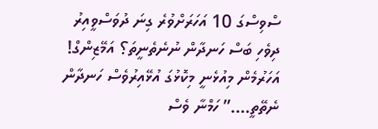ސްވިސްގަ 10 އަހަރަށްވުރެ ގިނަ ދުވަސްވީއިރު ދިވެހި ބަސް ހަނދާން ނުނެތެނީތަ؟ އަމޭޒިންގް! އަހަރުމެން މިއުޅެނީ މިކޮޅުގަ އުޅޭއިރުވެސް ހަނދާން ނެތޭތީ….” ހަމްނާ ވެސް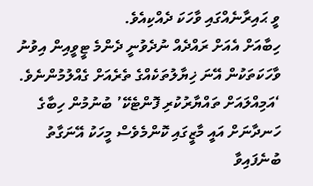ވީ ޙައިރާނެއްގައި ވާހަކަ ދެއްކިއެވެ.
ހިބާއަށް އެއަށް ރައްދެއް ނުދެވުނީ ދެންމެ ޓީވީއިން އިވުނު ވާހަކަތަކުން އޭނަ ޚިޔާލުތަކެއްގެ ތެރެއަށް ގެއްލުމުންނެވެ. ‘އަމިއްލައަށް ތައްޔާރުކުރި ފޮންޓެކޭ’ ބުނުމުން ހިބާގެ ހަނދާނަށް އައީ މާޒީގައި ކޮންމެވެސް މީހަކު އޭނަގާތު ބުނެފައިވާ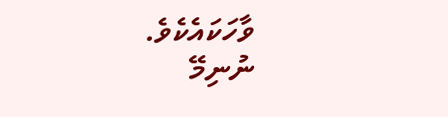ވާހަކައެކެވެ.
ނުނިމޭ